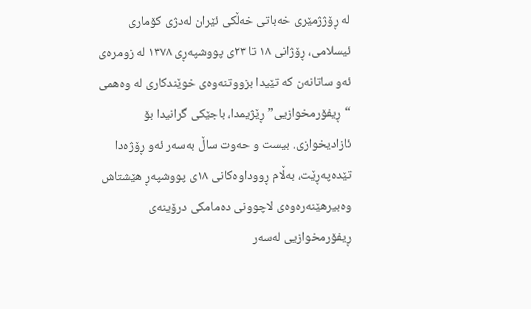لە ڕۆژژمێری خەباتی خەڵکی ئێران لەدژی کۆماری ئیسلامی، ڕۆژانی ١٨ تا ٢٣ی پووشپەڕی ١٣٧٨ لە زومرەی ئەو ساتانەن کە تێیدا بزووتنەوەی خوێندکاری لە وەهمی “ڕیفۆرمخوازیی” ڕێژیمدا، باجێکی گرانیدا بۆ ئازادیخوازی. بیست و حەوت ساڵ بەسەر ئەو ڕۆژەدا تێدەپەڕێت، بەڵام ڕووداوەکانی ١٨ی پووشپەڕ هێشتاش وەبیرهێنەرەوەی لاچوونی دەمامکی درۆینەی ڕیفۆرمخوازیی لەسەر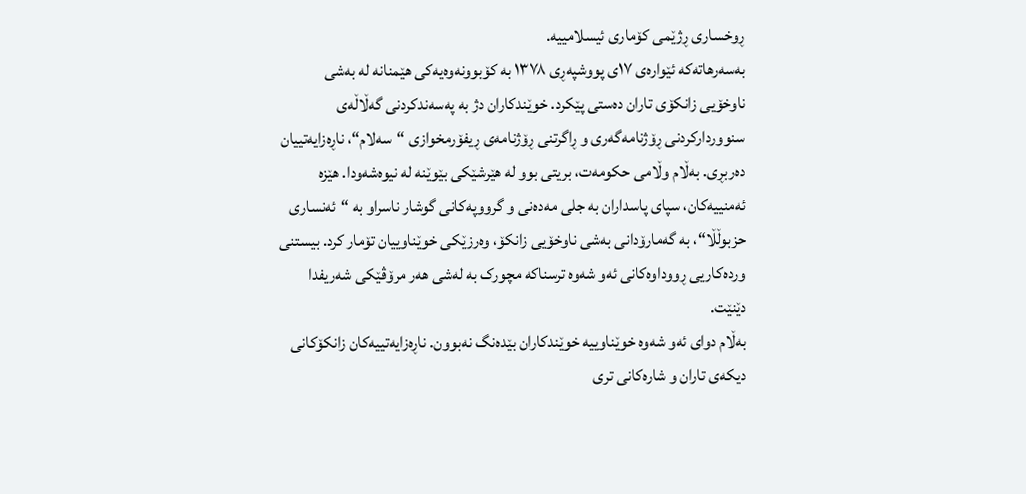ڕوخساری ڕژێمی کۆماری ئیسلامییە.
بەسەرهاتەکە ئێوارەی ١٧ی پووشپەڕی ١٣٧٨ بە کۆبوونەوەیەکی هێمنانە لە بەشی ناوخۆیی زانکۆی تاران دەستی پێکرد. خوێندکاران دژ به پەسەندکردنی گەڵاڵەی سنووردارکردنی ڕۆژنامەگەری و ڕاگرتنی ڕۆژنامەی ڕیفۆرمخوازی “سەلام“، ناڕەزایەتییان دەربڕی. بەڵام وڵامی حکومەت، بریتی بوو لە هێرشێکی بێوێنە لە نیوەشەودا. هێزە ئەمنییەکان، سپای پاسداران بە جلی مەدەنی و گرووپەکانی گوشار ناسراو بە “ئەنساری حزبوڵڵا“، بە گەمارۆدانی بەشی ناوخۆیی زانکۆ، وەرزێکی خوێناوییان تۆمار کرد. بیستنی وردەکاریی ڕووداوەکانی ئەو شەوە ترسناکە مچورک بە لەشی هەر مرۆڤێکی شەریفدا دێنێت.
بەڵام دوای ئەو شەوە خوێناوییە خوێندکاران بێدەنگ نەبوون. ناڕەزایەتییەکان زانکۆکانی دیکەی تاران و شارەکانی تری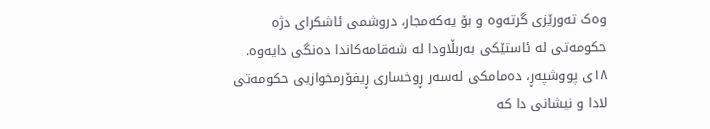وەک تەورێزی گرتەوە و بۆ یەکەمجار، دروشمی ئاشکرای دژە حکومەتی لە ئاستێکی بەربڵاودا لە شەقامەکاندا دەنگی دایەوە. ١٨ی پووشپەڕ، دەمامکی لەسەر ڕوخساری ڕیفۆرمخوازیی حکومەتی لادا و نیشانی دا کە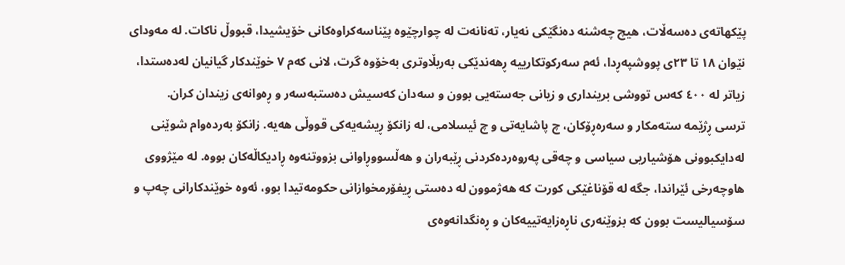پێکهاتەی دەسەڵات، هیچ چەشنە دەنگێکی نەیار، تەنانەت لە چوارچێوە پێناسەکراوەکانی خۆیشیدا، قبووڵ ناکات. لە مەودای نێوان ١٨ تا ٢٣ی پووشپەڕدا، ئەم سەرکوتکارییە ڕهەندێکی بەربڵاوتری بەخۆوە گرت، لانی کەم ٧ خوێندکار گیانیان لەدەستدا، زیاتر لە ٤٠٠ کەس تووشی برینداری و زیانی جەستەیی بوون و سەدان کەسیش دەستبەسەر و ڕەوانەی زیندان کران.
ترسی ڕژێمە ستەمکار و سەرەڕۆکان، چ پاشایەتی و چ ئیسلامی، لە زانکۆ ڕیشەیەکی قووڵی هەیە. زانکۆ بەردەوام شوێنی لەدایکبوونی هۆشیاریی سیاسی و چەقی پەروەردەکردنی ڕێبەران و هەڵسووڕاوانی بزووتنەوە ڕادیکاڵەکان بووە. لە مێژووی هاوچەرخی ئێراندا، جگە لە قۆناغێکی کورت کە هەژموون لە دەستی ڕیفۆرمخوازانی حکومەتیدا بوو، ئەوە خوێندکارانی چەپ و سۆسیالیست بوون کە بزوێنەری ناڕەزایەتییەکان و ڕەنگدانەوەی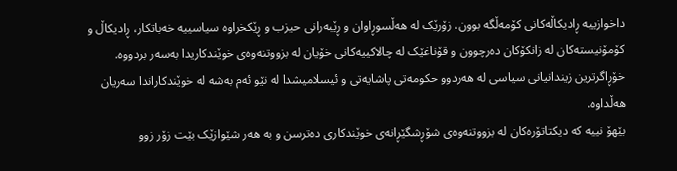داخوازییە ڕادیکاڵەکانی کۆمەڵگە بوون. زۆرێک لە هەڵسوڕاوان و ڕێبەرانی حیزب و ڕێکخراوە سیاسییە خەباتکار، ڕادیکاڵ و کۆمۆنیستەکان لە زانکۆکان دەرچوون و قۆناغێک لە چالاکییەکانی خۆیان لە بزووتنەوەی خوێندکاریدا بەسەر بردووە. خۆڕاگرترین زیندانیانی سیاسی لە هەردوو حکومەتی پاشایەتی و ئیسلامیشدا لە نێو ئەم بەشە لە خوێندکاراندا سەریان هەڵداوە.
بێهۆ نییە کە دیکتاتۆرەکان لە بزووتنەوەی شۆڕشگێڕانەی خوێندکاری دەترسن و بە هەر شێوازێک بێت زۆر زوو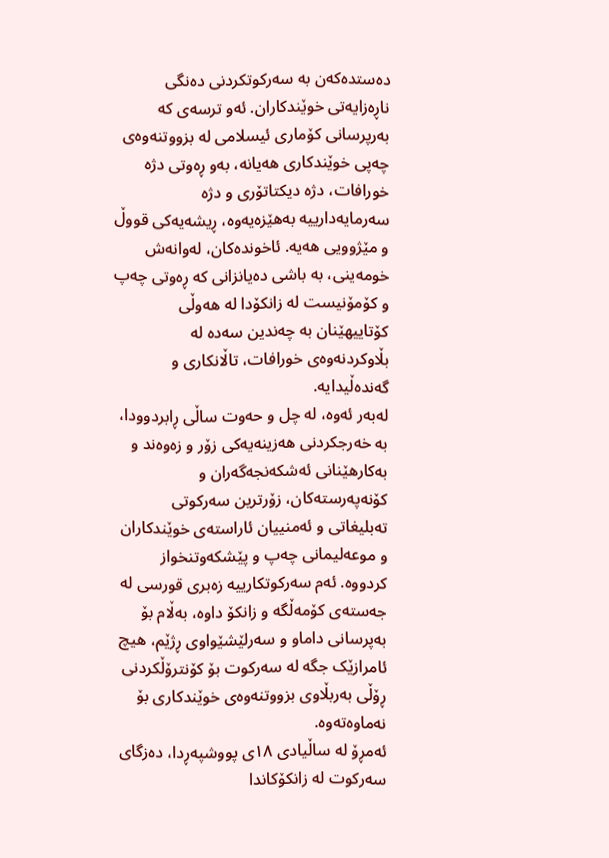دەستدەکەن بە سەرکوتکردنی دەنگی ناڕەزایەتی خوێندکاران. ئەو ترسەی کە بەرپرسانی کۆماری ئیسلامی لە بزووتنەوەی چەپی خوێندکاری هەیانە، بەو ڕەوتی دژە خورافات، دژە دیکتاتۆری و دژە سەرمایەدارییە بەهێزەیەوە، ڕیشەیەکی قووڵ و مێژوویی هەیە. ئاخوندەکان، لەوانەش خومەینی، بە باشی دەیانزانی کە ڕەوتی چەپ و کۆمۆنیست لە زانکۆدا لە هەوڵی کۆتاییهێنان بە چەندین سەدە لە بڵاوکردنەوەی خورافات، تاڵانکاری و گەندەڵیدایە.
لەبەر ئەوە، لە چل و حەوت ساڵی ڕابردوودا، بە خەرجکردنی هەزینەیەکی زۆر و زەوەند و بەکارهێنانی ئەشکەنجەگەران و کۆنەپەرستەکان، زۆرترین سەرکوتی تەبلیغاتی و ئەمنییان ئاراستەی خوێندکاران و موعەلیمانی چەپ و پێشکەوتنخواز کردووە. ئەم سەرکوتکارییە زەبری قورسی لە جەستەی کۆمەڵگە و زانکۆ داوە، بەڵام بۆ بەپرسانی داماو و سەرلێشێواوی ڕژێم، هیچ ئامرازێک جگە لە سەرکوت بۆ کۆنترۆڵکردنی ڕۆڵی بەربڵاوی بزووتنەوەی خوێندکاری بۆ نەماوەتەوە.
ئەمڕۆ لە ساڵیادی ١٨ی پووشپەڕدا، دەزگای سەرکوت لە زانکۆکاندا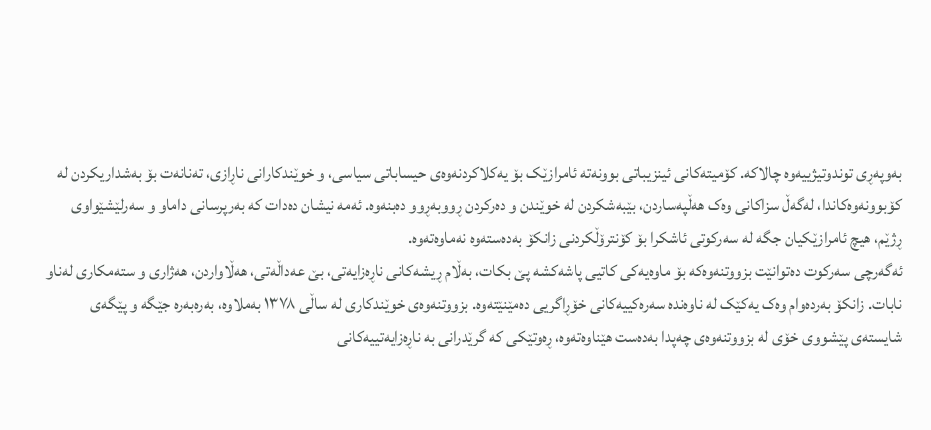بەوپەڕی توندوتیژییەوە چالاکە. کۆمیتەکانی ئینزیباتی بوونەتە ئامرازێک بۆ یەکلاکردنەوەی حیساباتی سیاسی، و خوێندکارانی ناڕازی، تەنانەت بۆ بەشداریکردن لە کۆبوونەوەکاندا، لەگەڵ سزاکانی وەک هەڵپەساردن، بێبەشکردن لە خوێندن و دەرکردن ڕووبەڕوو دەبنەوە. ئەمە نیشان دەدات کە بەرپرسانی داماو و سەرلێشێواوی ڕژێم، هیچ ئامرازێکیان جگە لە سەرکوتی ئاشکرا بۆ کۆنترۆڵکردنی زانکۆ بەدەستەوە نەماوەتەوە.
ئەگەرچی سەرکوت دەتوانێت بزووتنەوەکە بۆ ماوەیەکی کاتیی پاشەکشە پێ بکات، بەڵام ڕیشەکانی ناڕەزایەتی، بێ عەداڵەتی، هەڵاواردن، هەژاری و ستەمکاری لەناو نابات. زانکۆ بەردەوام وەک یەکێک لە ناوەندە سەرەکییەکانی خۆڕاگریی دەمێنێتەوە. بزووتنەوەی خوێندکاری لە ساڵی ١٣٧٨ بەملاوە، بەرەبەرە جێگە و پێگەی شایستەی پێشووی خۆی لە بزووتنەوەی چەپدا بەدەست هێناوەتەوە، ڕەوتێکی کە گرێدرانی بە ناڕەزایەتییەکانی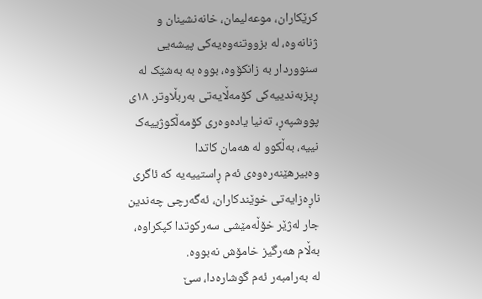کرێکاران، موعەلیمان، خانەنشینان و ژنانەوە، لە بزووتنەوەیەکی پیشەیی سنووردار بە زانکۆوە، بووە بە بەشێک لە ڕیزبەندییەکی کۆمەڵایەتی بەربڵاوتر. ١٨ی پووشپەڕ، تەنیا یادەوەری کۆمەڵکوژییەک نییە، بەڵکوو لە هەمان کاتدا وەبیرهێنەرەوەی ئەم ڕاستییەیە کە ئاگری ناڕەزایەتی خوێندکاران، ئەگەرچی چەندین جار لەژێر خۆڵەمێشی سەرکوتدا کپکراوە، بەڵام هەرگیز خامۆش نەبووە.
لە بەرامبەر ئەم گوشارەدا، سێ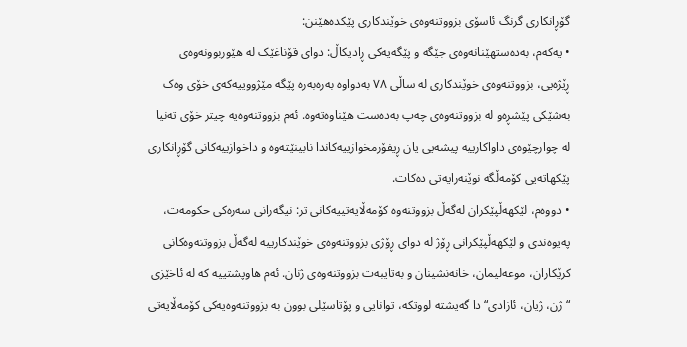گۆڕانکاری گرنگ ئاسۆی بزووتنەوەی خوێندکاری پێکدەهێنن:
• یەکەم، بەدەستهێنانەوەی جێگە و پێگەیەکی ڕادیکاڵ: دوای قۆناغێک لە هێوربوونەوەی ڕێژەیی، بزووتنەوەی خوێندکاری لە ساڵی ٧٨ بەدواوە بەرەبەرە پێگە مێژووییەکەی خۆی وەک بەشێکی پێشڕەو لە بزووتنەوەی چەپ بەدەست هێناوەتەوە. ئەم بزووتنەوەیە چیتر خۆی تەنیا لە چوارچێوەی داواکارییە پیشەیی یان ڕیفۆرمخوازییەکاندا نابینێتەوە و داخوازییەکانی گۆڕانکاری پێکهاتەیی کۆمەڵگە نوێنەرایەتی دەکات.
• دووەم، لێکهەڵپێکران لەگەڵ بزووتنەوە کۆمەڵایەتییەکانی تر: نیگەرانی سەرەکی حکومەت، پەیوەندی و لێکهەڵپێکرانی ڕۆژ لە دوای ڕۆژی بزووتنەوەی خوێندکارییە لەگەڵ بزووتنەوەکانی کرێکاران، موعەلیمان، خانەنشینان و بەتایبەت بزووتنەوەی ژنان. ئەم هاوپشتییە کە لە ئاخێزی “ژن، ژیان، ئازادی“دا گەیشتە لووتکە، توانایی و پۆتاسێلی بوون بە بزووتنەوەیەکی کۆمەڵایەتی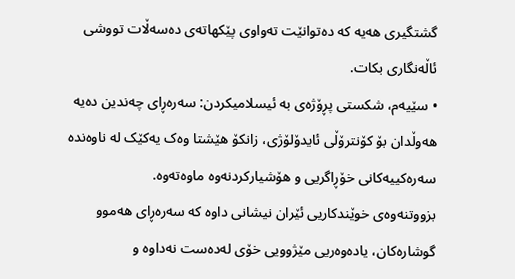گشتگیری هەیە کە دەتوانێت تەواوی پێکهاتەی دەسەڵات تووشی ئاڵەنگاری بکات.
• سێیەم، شکستی پڕۆژەی بە ئیسلامیکردن: سەرەڕای چەندین دەیە هەوڵدان بۆ کۆنترۆڵی ئایدۆلۆژی، زانکۆ هێشتا وەک یەکێک لە ناوەندە سەرەکییەکانی خۆڕاگریی و هۆشیارکردنەوە ماوەتەوە.
بزووتنەوەی خوێندکاریی ئێران نیشانی داوە کە سەرەڕای هەموو گوشارەکان، یادەوەریی مێژوویی خۆی لەدەست نەداوە و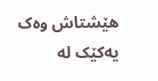هێشتاش وەک یەکێک لە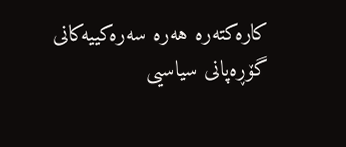کارەکتەرە هەرە سەرەکییەکانی گۆڕەپانی سیاسیی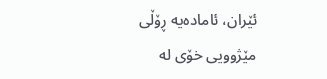ئێران، ئامادەیە ڕۆڵی مێژوویی خۆی لە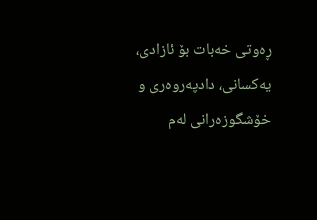ڕەوتی خەبات بۆ ئازادی، یەکسانی، دادپەروەری و خۆشگوزەرانی لەم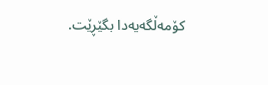کۆمەڵگەیەدا بگێڕێت.